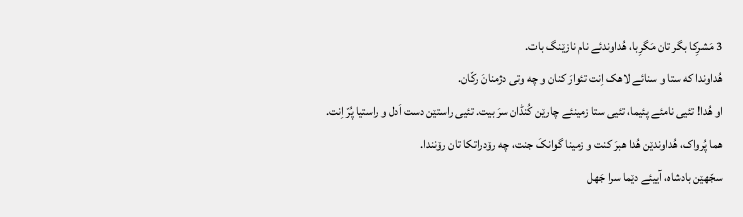3 مَشرِکا بگر تان مَگرِبا، هُداوندئے نام نازێنگ بات.
هُداوندا که ستا و سنائے لاهک اِنت تئوارَ کنان و چه وتی دژمنانَ رکّان.
او هُدا! تئیی نامئے پئیما، تئیی ستا زمینئے چارێن کُنڈان سرَ بیت. تئیی راستێن دست اَدل و راستیا پُرّ اِنت.
هما پُرواک، هُداوندێن هُدا هبرَ کنت و زمینا گوانکَ جنت، چه رۆدراتکا تان رۆنندا.
سجّهێن بادشاه، آییئے دێما سرا جَهل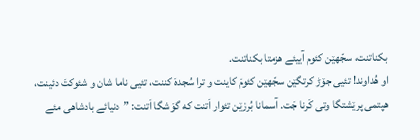بکناتنت، سجّهێن کئوم آییئے هزمتا بکناتنت.
او هُداوند! تئیی جۆڑ کرتگێن سجّهێن کئومَ کاینت و ترا سُجدهَ کننت، تئیی ناما شان و شئوکتَ دئینت،
هپتمی پرێشتگا وتی کَرنا جَت. آسمانا بُرزێن تئوار اَتنت که گوَشگا اَتنت: ”دنیائے بادشاهی مئے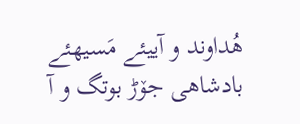هُداوند و آییئے مَسیهئے بادشاهی جۆڑ بوتگ و آ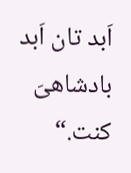اَبد تان اَبد بادشاهیَ کنت.“